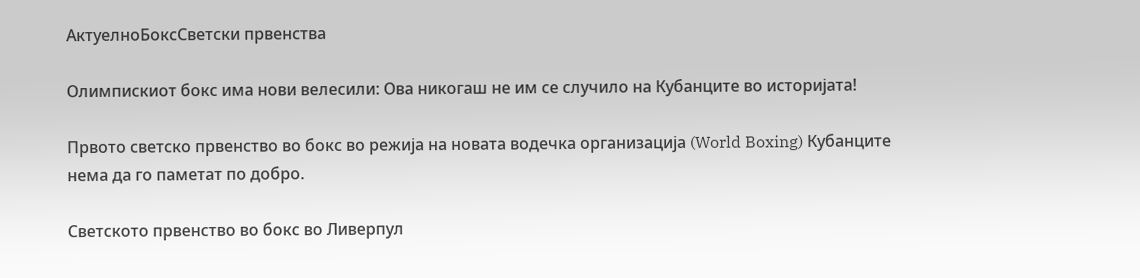АктуелноБоксСветски првенства

Олимпискиот бокс има нови велесили: Ова никогаш не им се случило на Кубанците во историјата!

Првото светско првенство во бокс во режија на новата водечка организација (World Boxing) Кубанците нема да го паметат по добро.

Светското првенство во бокс во Ливерпул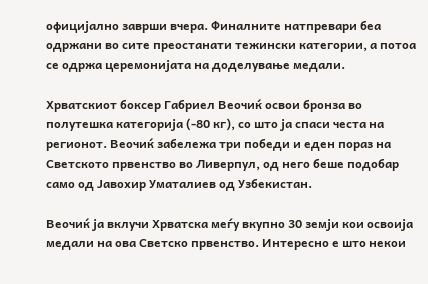официјално заврши вчера. Финалните натпревари беа одржани во сите преостанати тежински категории, а потоа се одржа церемонијата на доделување медали.

Хрватскиот боксер Габриел Веочиќ освои бронза во полутешка категорија (-80 кг), со што ја спаси честа на регионот. Веочиќ забележа три победи и еден пораз на Светското првенство во Ливерпул, од него беше подобар само од Јавохир Уматалиев од Узбекистан.

Веочиќ ја вклучи Хрватска меѓу вкупно 30 земји кои освоија медали на ова Светско првенство. Интересно е што некои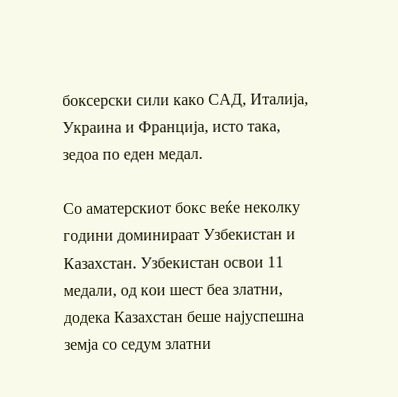боксерски сили како САД, Италија, Украина и Франција, исто така, зедоа по еден медал.

Со аматерскиот бокс веќе неколку години доминираат Узбекистан и Казахстан. Узбекистан освои 11 медали, од кои шест беа златни, додека Казахстан беше најуспешна земја со седум златни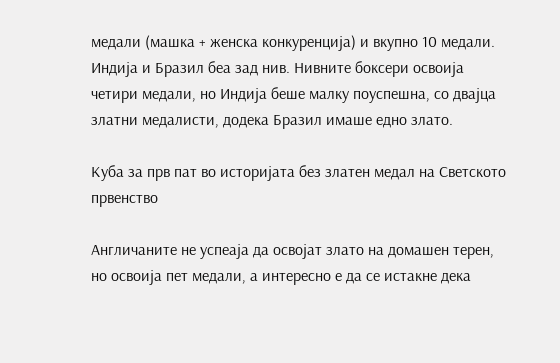медали (машка + женска конкуренција) и вкупно 10 медали. Индија и Бразил беа зад нив. Нивните боксери освоија четири медали, но Индија беше малку поуспешна, со двајца златни медалисти, додека Бразил имаше едно злато.

Куба за прв пат во историјата без златен медал на Светското првенство

Англичаните не успеаја да освојат злато на домашен терен, но освоија пет медали, а интересно е да се истакне дека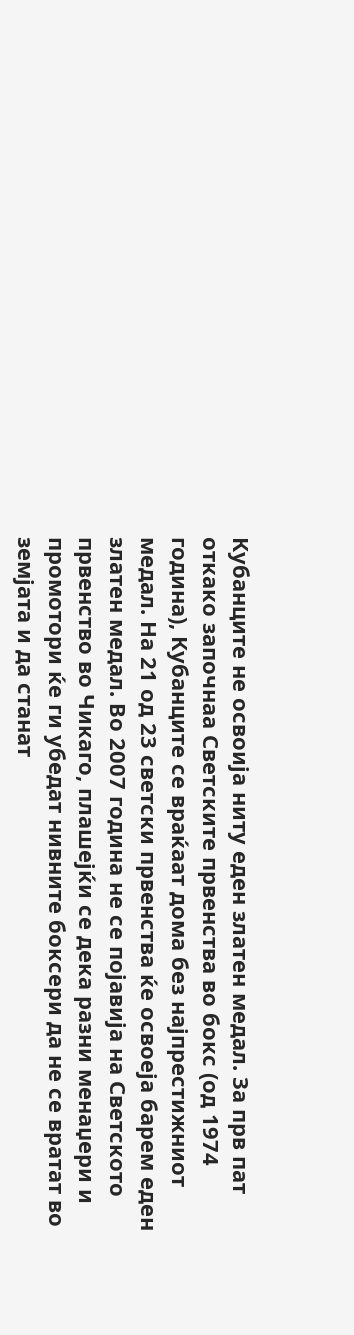Кубанците не освоија ниту еден златен медал. За прв пат откако започнаа Светските првенства во бокс (од 1974 година), Кубанците се враќаат дома без најпрестижниот медал. На 21 од 23 светски првенства ќе освоеја барем еден златен медал. Во 2007 година не се појавија на Светското првенство во Чикаго, плашејќи се дека разни менаџери и промотори ќе ги убедат нивните боксери да не се вратат во земјата и да станат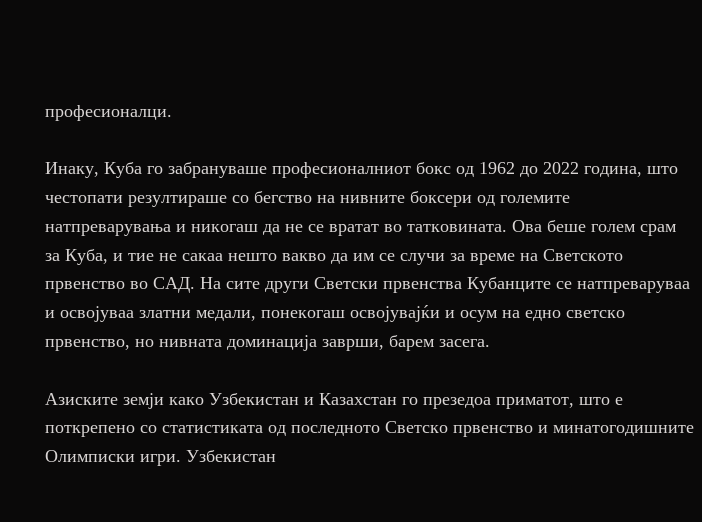професионалци.

Инаку, Куба го забрануваше професионалниот бокс од 1962 до 2022 година, што честопати резултираше со бегство на нивните боксери од големите натпреварувања и никогаш да не се вратат во татковината. Ова беше голем срам за Куба, и тие не сакаа нешто вакво да им се случи за време на Светското првенство во САД. На сите други Светски првенства Кубанците се натпреваруваа и освојуваа златни медали, понекогаш освојувајќи и осум на едно светско првенство, но нивната доминација заврши, барем засега.

Азиските земји како Узбекистан и Казахстан го презедоа приматот, што е поткрепено со статистиката од последното Светско првенство и минатогодишните Олимписки игри. Узбекистан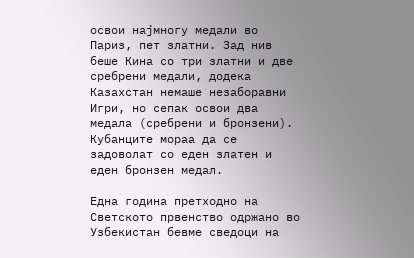освои најмногу медали во Париз, пет златни. Зад нив беше Кина со три златни и две сребрени медали, додека Казахстан немаше незаборавни Игри, но сепак освои два медала (сребрени и бронзени). Кубанците мораа да се задоволат со еден златен и еден бронзен медал.

Една година претходно на Светското првенство одржано во Узбекистан бевме сведоци на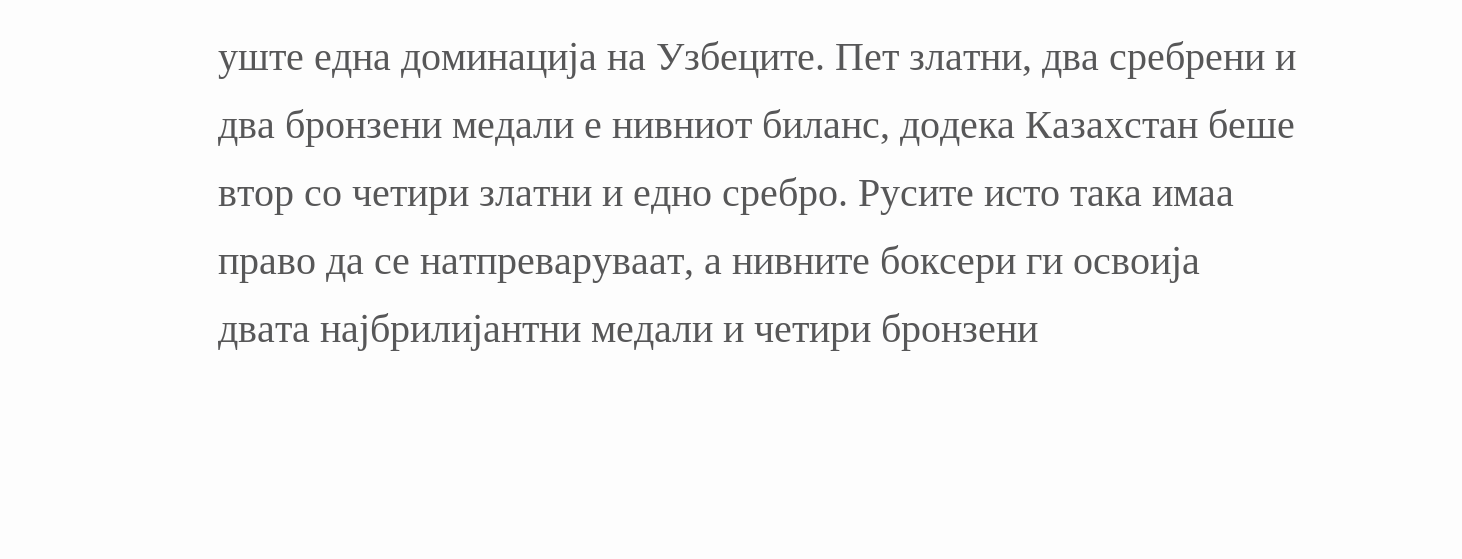уште една доминација на Узбеците. Пет златни, два сребрени и два бронзени медали е нивниот биланс, додека Казахстан беше втор со четири златни и едно сребро. Русите исто така имаа право да се натпреваруваат, а нивните боксери ги освоија двата најбрилијантни медали и четири бронзени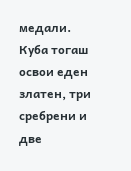медали. Куба тогаш освои еден златен, три сребрени и две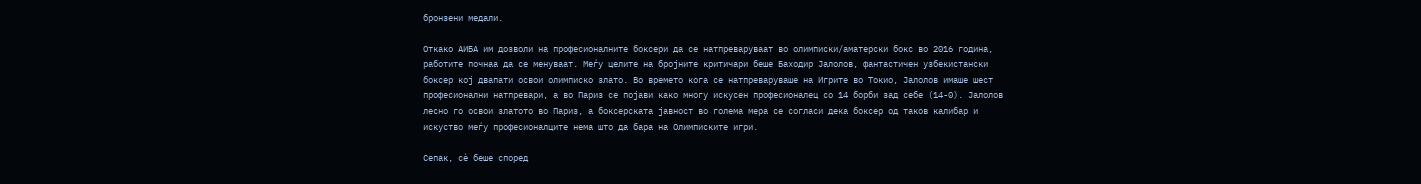бронзени медали.

Откако АИБА им дозволи на професионалните боксери да се натпреваруваат во олимписки/аматерски бокс во 2016 година, работите почнаа да се менуваат. Меѓу целите на бројните критичари беше Баходир Јалолов, фантастичен узбекистански боксер кој двапати освои олимписко злато. Во времето кога се натпреваруваше на Игрите во Токио, Јалолов имаше шест професионални натпревари, а во Париз се појави како многу искусен професионалец со 14 борби зад себе (14-0). Јалолов лесно го освои златото во Париз, а боксерската јавност во голема мера се согласи дека боксер од таков калибар и искуство меѓу професионалците нема што да бара на Олимписките игри.

Сепак, сè беше според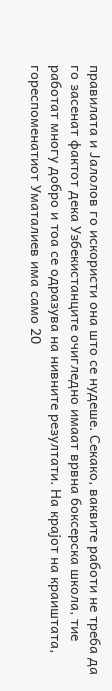правилата и Јалолов го искористи она што се нудеше. Секако, ваквите работи не треба да го засенат фактот дека Узбекистанците очигледно имаат врвна боксерска школа, тие работат многу добро и тоа се одразува на нивните резултати. На крајот на краиштата, гореспоменатиот Уматалиев има само 20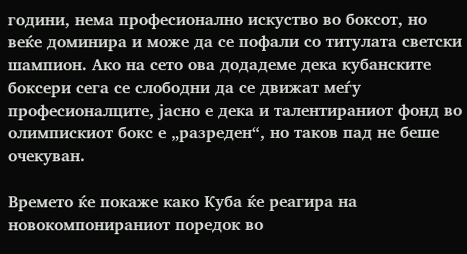години, нема професионално искуство во боксот, но веќе доминира и може да се пофали со титулата светски шампион. Ако на сето ова додадеме дека кубанските боксери сега се слободни да се движат меѓу професионалците, јасно е дека и талентираниот фонд во олимпискиот бокс е „разреден“, но таков пад не беше очекуван.

Времето ќе покаже како Куба ќе реагира на новокомпонираниот поредок во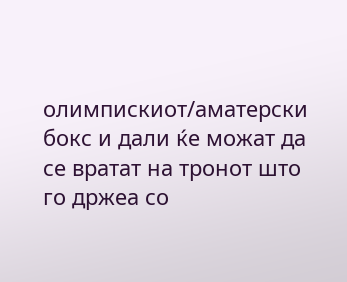олимпискиот/аматерски бокс и дали ќе можат да се вратат на тронот што го држеа со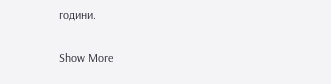години.

Show More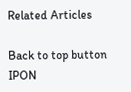Related Articles

Back to top button
IPON